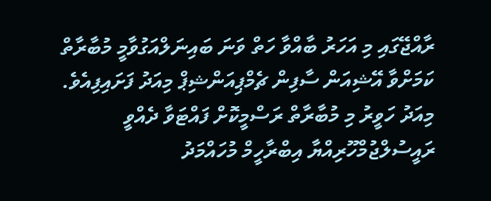ރާއްޖޭގައި މި އަހަރު ބާއްވާ ހަތް ވަނަ ބައިނަލްއަގުވާމީ މުބާރާތް ކަމަށްވާ އޭޝިއަން ސާފިން ޗެމްޕިއަންޝިޕް މިއަދު ފަށައިފިއެވެ.
މިއަދު ހަވީރު މި މުބާރާތް ރަސްމީކޮށް ފައްޓަވާ ދެއްވީ ރައީސުލްޖުމްހޫރިއްޔާ އިބްރާހީމް މުހައްމަދު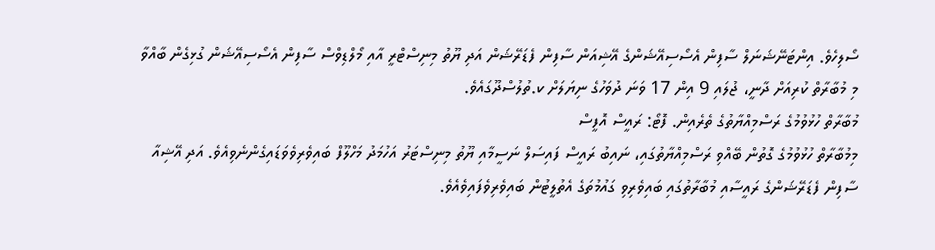ސޯލިހެވެ. އިންޓަނޭޝަނަލް ސާފިން އެސޯސިއޭޝަންގެ އޭޝިއަން ސާފިން ފެޑަރޭޝަން އަދި ޔޫތު މިނިސްޓްރީ އާއި މޯލްޑިވްސް ސާފިން އެސޯސިއޭޝަން ގުޅިގެން ބާއްވާ މި މުބާރާތް ކުރިއަށް ދާނީ، ޖުލައި 9 އިން 17 ވަނަ ދުވަހުގެ ނިޔަލަށް ކ.ތުލުސްދޫގައެވެ.
މުބާރާތް ހުޅުވުމުގެ ރަސްމިއްޔާތުގެ ތެރެއިން. ފޮޓޯ: ރައީސް އޮފީސް
މިމުބާރާތް ހުޅުވުމުގެ ގޮތުން ބޭއްވި ރަސްމިއްޔާތުގައި، ނައިބު ރައީސް ފައިސަލް ނަސީމާއި ޔޫތު މިނިސްޓަރު އަހުމަދު މަހްލޫފް ބައިވެރިވެވަޑައިގެންނެވިއެވެ. އަދި އޭޝިއާ ސާފިން ފެޑަރޭޝަންގެ ރައީސާއި މުބާރާތުގައި ބައިވެރިވި ގައުމުތަގެ އެތުލީޓުން ބައިވެރިވެފައިވެއެވެ.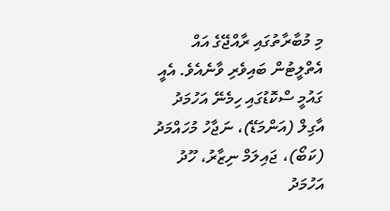މި މުބާރާތުގައި ރާއްޖޭގެ އައް އެތްލީޓުން ބައިވެރި ވާނެއެވެ. އެއީ ގައުމީ ސްކޮޑުގައި ހިމެނޭ އަހުމަދު އާގިލް (އަންމަޑޭ)، ނަޖާހު މުހައްމަދު (ކަބޯ)، ޖައިލަމް ނިޒާރު، ހޫދު އަހުމަދު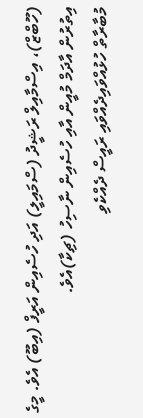(ހޫބްޒް)، އިސްމާއިލް ރަޝީދު (ސްމައިލީ) އަދި ހުސެއިން އަރީފް (އިބޫ) އެވެ. މީގެ އިތުރުން އާދަމް މުއީން އާއި ހުސެއިން ނާސިހު (ޗިކާ)އެވެ.
މުބާރާތް ހުޅުއްވައިދެއްވައި ރައީސް ދެއްކެވި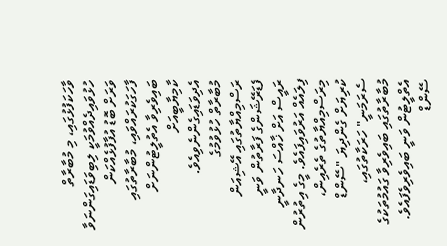ވާހަކަފުޅުގައި، މި މުބާރާތް ހުޅުވައިދެއްވުމަކީ ލިބިވަޑައިގަންނަވާ ވަރަށް ބޮޑު އުފާފުޅެއްކަން ފާހަގަކުރައްވައި، މުބާރާތުގައި ބައިވެރިވާ އެތުލީޓުންނަށް ކާމިޔާބީއަށް އެދިވަޑައިގެންނެވިއެވެ.
މުބާރާތް ހުޅުވުމުގެ ރަސްމިއްޔާތުގައި އޭޝިއަން ފެޑަރޭޝަންގެ ފަރާތުން ވަނީ ރައީސް އަށް ޚާއްސަ ހަނދާނީ ފިލައެއް އަރުވައިފައެވެ. މީގެ އިތުރުން މިރަސްމިއްޔާތުގެ ތެރެއިން، ކުރިޔަށް ގެންދިޔަ "ސޭންޑް ސެރަމަނީ" ހަރަކާތުގައި، މުބާރާތުގައި ބައިވެރިވާ ގައުމުތަކުގެ އެތްލީޓުން ވަނީ ބައިވެރިވެފައެވެ. ސޭންޑް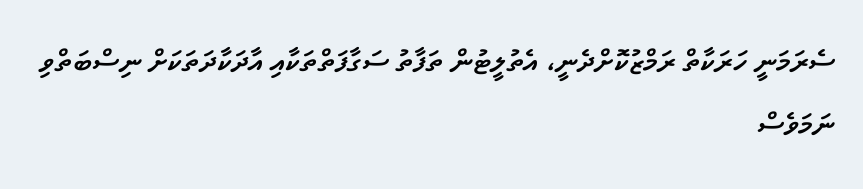ސެރަމަނީ ހަރަކާތް ރަމްޒުކޮށްދެނީ، އެތުލީޓުން ތަފާތު ސަގާފަތްތަކާއި އާދަކާދަތަކަށް ނިސްބަތްވި ނަމަވެސް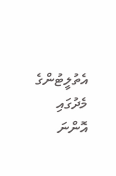އެތުލީޓުންގެ މެދުގައި އޮންނަ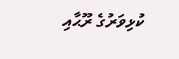ކުޅިވަރުގެ ރޫޙާއި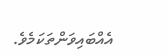އެއްބައިވަންތަކަމެވެ.